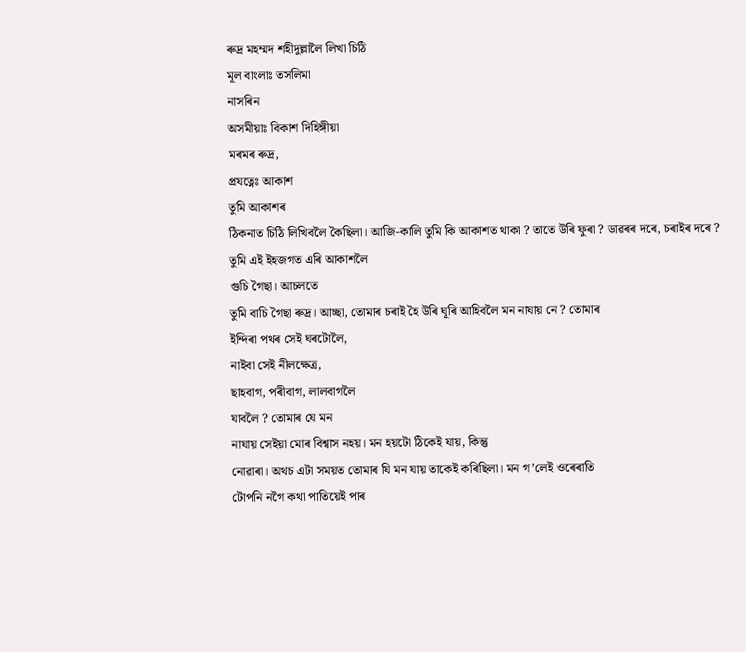ৰুদ্ৰ মহম্মদ শহীদুল্লালৈ লিখা চিঠি
মূল বাংলাঃ তসলিমা
নাসৰিন
অসমীয়াঃ বিকাশ দিহিঙ্গীয়া
মৰমৰ ৰুদ্ৰ,
প্ৰযত্নেঃ আকাশ
তুমি আকাশৰ
ঠিকনাত চিঠি লিখিবলৈ কৈছিলা। আজি-কালি তুমি কি আকাশত থাকা ? তাতে উৰি ফুৰা ? ডাৱৰৰ দৰে, চৰাইৰ দৰে ?
তুমি এই ইহজগত এৰি আকাশলৈ
গুচি গৈছা। আচলতে
তুমি বাচি গৈছা ৰুদ্ৰ। আচ্ছা, তোমাৰ চৰাই হৈ উৰি ঘূৰি আহিবলৈ মন নাযায় নে ? তোমাৰ
ইন্দিৰা পথৰ সেই ঘৰটোলৈ,
নাইবা সেই নীলক্ষেত্ৰ,
ছাহবাগ, পৰীবাগ, লালবাগলৈ
যাবলৈ ? তোমাৰ যে মন
নাযায় সেইয়া মোৰ বিশ্বাস নহয়। মন হয়টো ঠিকেই যায়, কিন্তু
নোৱাৰা। অথচ এটা সময়ত তোমাৰ যি মন যায় তাকেই কৰিছিলা। মন গ’লেই ওৰেৰাতি
টোপনি নগৈ কথা পাতিয়েই পাৰ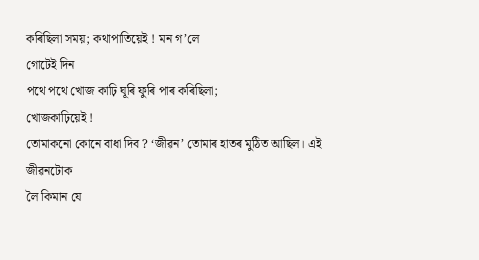কৰিছিলা সময়; কথাপাতিয়েই ! মন গ’লে
গোটেই দিন
পথে পথে খোজ কাঢ়ি ঘূৰি ফুৰি পাৰ কৰিছিলা;
খোজকাঢ়িয়েই !
তোমাকনো কোনে বাধা দিব ? ‘জীৱন’ তোমাৰ হাতৰ মুঠিত আছিল। এই জীৱনটোক
লৈ কিমান যে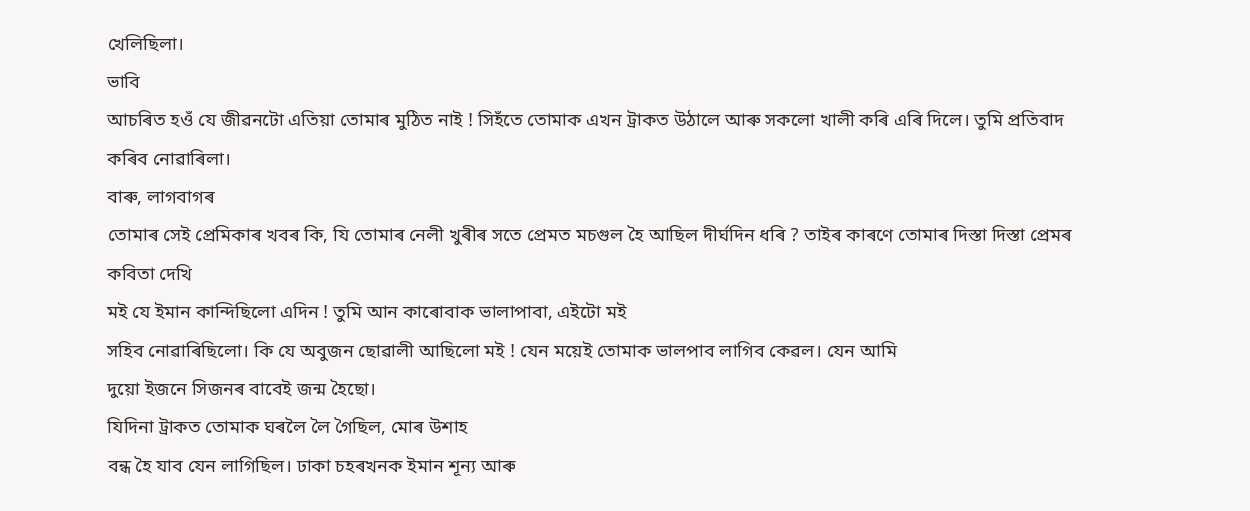খেলিছিলা।
ভাবি
আচৰিত হওঁ যে জীৱনটো এতিয়া তোমাৰ মুঠিত নাই ! সিহঁতে তোমাক এখন ট্ৰাকত উঠালে আৰু সকলো খালী কৰি এৰি দিলে। তুমি প্ৰতিবাদ কৰিব নোৱাৰিলা।
বাৰু, লাগবাগৰ
তোমাৰ সেই প্ৰেমিকাৰ খবৰ কি, যি তোমাৰ নেলী খুৰীৰ সতে প্ৰেমত মচগুল হৈ আছিল দীৰ্ঘদিন ধৰি ? তাইৰ কাৰণে তোমাৰ দিস্তা দিস্তা প্ৰেমৰ
কবিতা দেখি
মই যে ইমান কান্দিছিলো এদিন ! তুমি আন কাৰোবাক ভালাপাবা, এইটো মই
সহিব নোৱাৰিছিলো। কি যে অবুজন ছোৱালী আছিলো মই ! যেন ময়েই তোমাক ভালপাব লাগিব কেৱল। যেন আমি
দুয়ো ইজনে সিজনৰ বাবেই জন্ম হৈছো।
যিদিনা ট্ৰাকত তোমাক ঘৰলৈ লৈ গৈছিল, মোৰ উশাহ
বন্ধ হৈ যাব যেন লাগিছিল। ঢাকা চহৰখনক ইমান শূন্য আৰু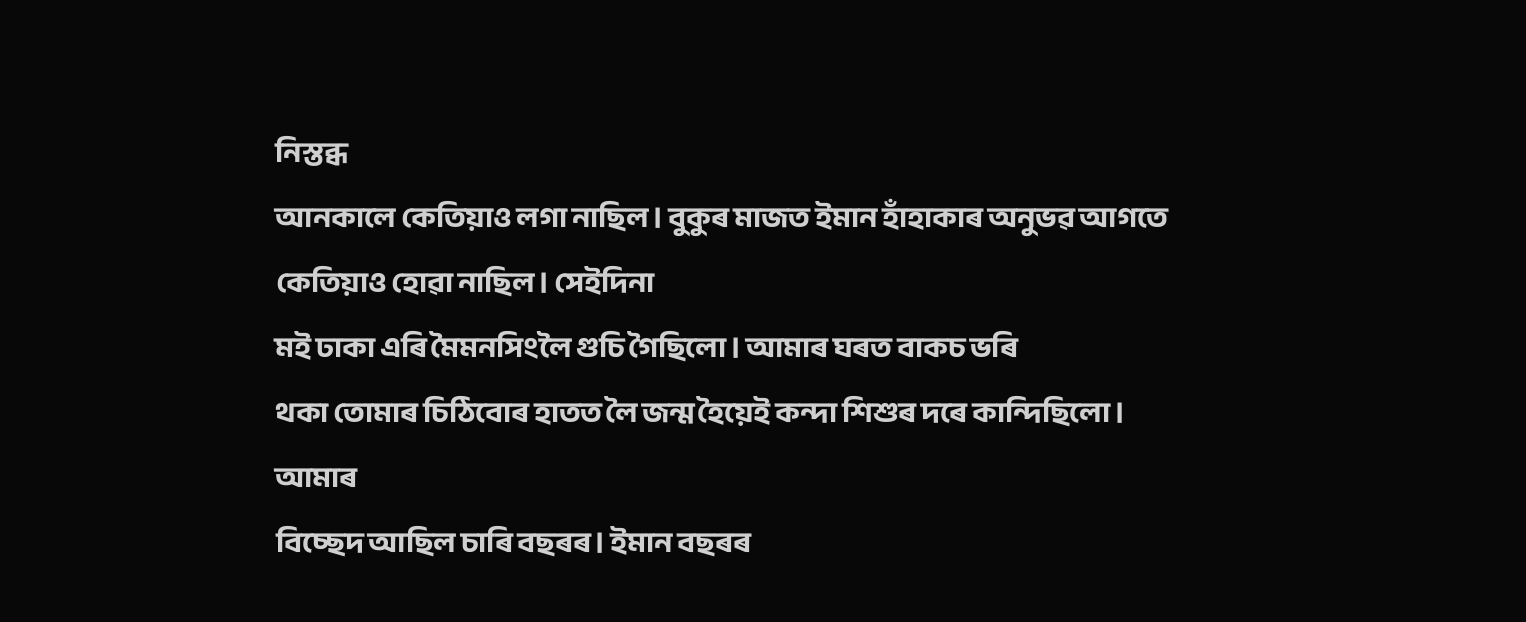নিস্তব্ধ
আনকালে কেতিয়াও লগা নাছিল। বুকুৰ মাজত ইমান হাঁহাকাৰ অনুভৱ আগতে কেতিয়াও হোৱা নাছিল। সেইদিনা
মই ঢাকা এৰি মৈমনসিংলৈ গুচি গৈছিলো। আমাৰ ঘৰত বাকচ ভৰি
থকা তোমাৰ চিঠিবোৰ হাতত লৈ জন্ম হৈয়েই কন্দা শিশুৰ দৰে কান্দিছিলো।
আমাৰ
বিচ্ছেদ আছিল চাৰি বছৰৰ। ইমান বছৰৰ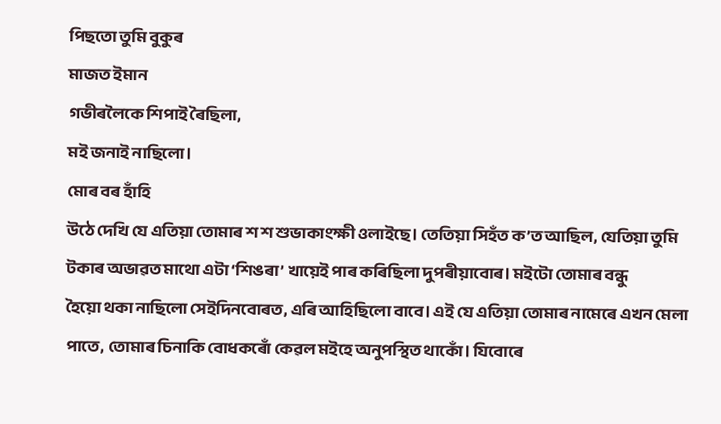পিছতো তুমি বুকুৰ
মাজত ইমান
গভীৰলৈকে শিপাই ৰৈছিলা,
মই জনাই নাছিলো।
মোৰ বৰ হাঁহি
উঠে দেখি যে এতিয়া তোমাৰ শ শ শুভাকাংক্ষী ওলাইছে। তেতিয়া সিহঁত ক’ত আছিল, যেতিয়া তুমি
টকাৰ অভাৱত মাথো এটা ‘শিঙৰা’ খায়েই পাৰ কৰিছিলা দুপৰীয়াবোৰ। মইটো তোমাৰ বন্ধু
হৈয়ো থকা নাছিলো সেইদিনবোৰত, এৰি আহিছিলো বাবে। এই যে এতিয়া তোমাৰ নামেৰে এখন মেলা পাতে, তোমাৰ চিনাকি বোধকৰোঁ কেৱল মইহে অনুপস্থিত থাকোঁ। যিবোৰে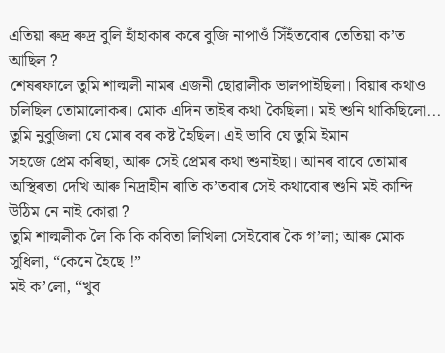এতিয়া ৰুদ্ৰ ৰুদ্ৰ বুলি হাঁহাকাৰ কৰে বুজি নাপাওঁ সিঁহঁতবোৰ তেতিয়া ক’ত আছিল ?
শেষৰফালে তুমি শাল্মলী নামৰ এজনী ছোৱালীক ভালপাইছিলা। বিয়াৰ কথাও চলিছিল তোমালোকৰ। মোক এদিন তাইৰ কথা কৈছিলা। মই শুনি থাকিছিলো... তুমি নুবুজিলা যে মোৰ বৰ কষ্ট হৈছিল। এই ভাবি যে তুমি ইমান
সহজে প্ৰেম কৰিছা, আৰু সেই প্ৰেমৰ কথা শুনাইছা। আনৰ বাবে তোমাৰ অস্থিৰতা দেখি আৰু নিদ্ৰাহীন ৰাতি ক’তবাৰ সেই কথাবোৰ শুনি মই কান্দি উঠিম নে নাই কোৱা ?
তুমি শাল্মলীক লৈ কি কি কবিতা লিখিলা সেইবোৰ কৈ গ’লা; আৰু মোক সুধিলা, “কেনে হৈছে !”
মই ক’লো, “খুব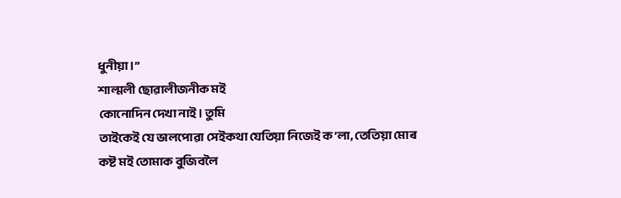ধুনীয়া।”
শাল্মলী ছোৱালীজনীক মই
কোনোদিন দেখা নাই। তুমি
তাইকেই যে ভালপোৱা সেইকথা যেতিয়া নিজেই ক’লা, তেতিয়া মোৰ
কষ্ট মই তোমাক বুজিবলৈ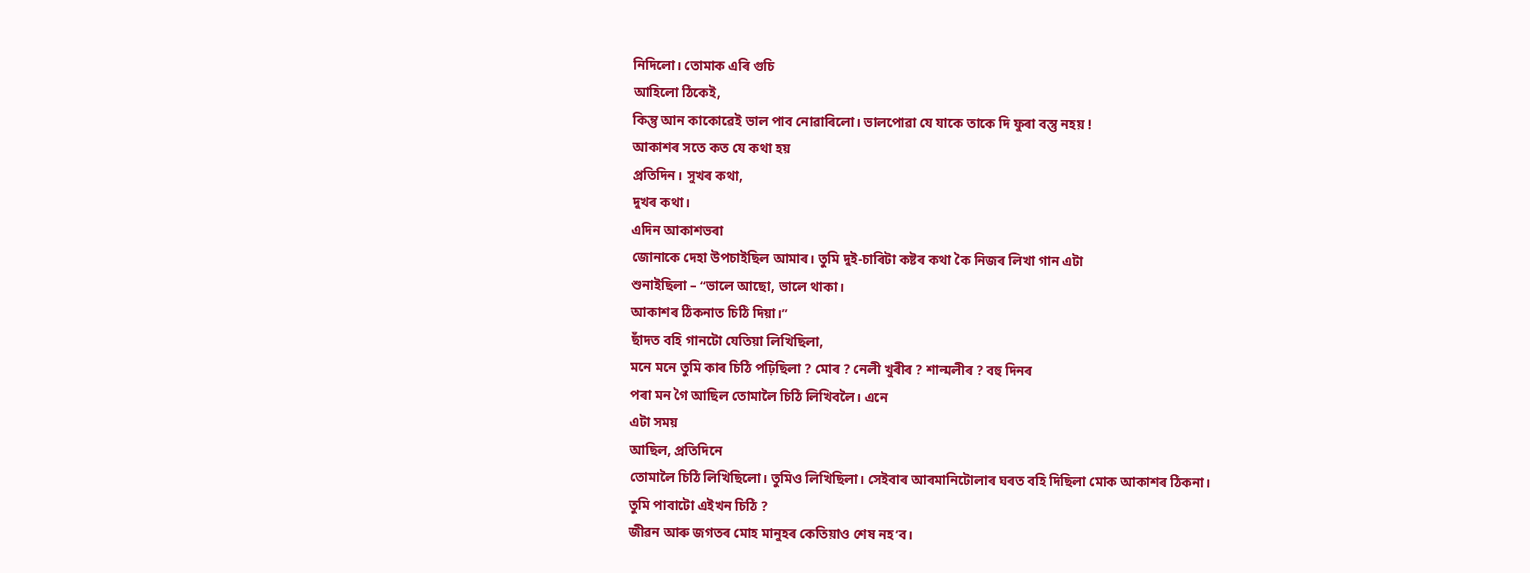নিদিলো। তোমাক এৰি গুচি
আহিলো ঠিকেই,
কিন্তু আন কাকোৱেই ভাল পাব নোৱাৰিলো। ভালপোৱা যে যাকে তাকে দি ফুৰা বস্তু নহয় !
আকাশৰ সতে কত যে কথা হয়
প্ৰতিদিন। সুখৰ কথা,
দুখৰ কথা।
এদিন আকাশভৰা
জোনাকে দেহা উপচাইছিল আমাৰ। তুমি দুই-চাৰিটা কষ্টৰ কথা কৈ নিজৰ লিখা গান এটা
শুনাইছিলা – “ভালে আছো, ভালে থাকা।
আকাশৰ ঠিকনাত চিঠি দিয়া।”
ছাঁদত বহি গানটো যেতিয়া লিখিছিলা,
মনে মনে তুমি কাৰ চিঠি পঢ়িছিলা ? মোৰ ? নেলী খুৰীৰ ? শাল্মলীৰ ? বহু দিনৰ
পৰা মন গৈ আছিল তোমালৈ চিঠি লিখিবলৈ। এনে
এটা সময়
আছিল, প্ৰতিদিনে
তোমালৈ চিঠি লিখিছিলো। তুমিও লিখিছিলা। সেইবাৰ আৰমানিটোলাৰ ঘৰত বহি দিছিলা মোক আকাশৰ ঠিকনা।
তুমি পাবাটো এইখন চিঠি ?
জীৱন আৰু জগতৰ মোহ মানুহৰ কেতিয়াও শেষ নহ’ব।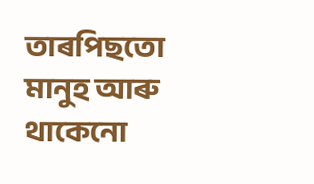তাৰপিছতো মানুহ আৰু থাকেনো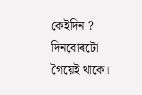কেইদিন ? দিনবোৰটো গৈয়েই থাকে।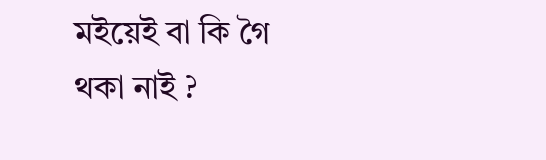মইয়েই বা কি গৈ
থকা নাই ?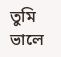তুমি ভালে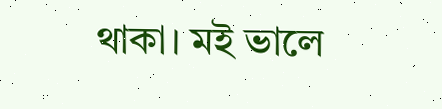থাকা। মই ভালে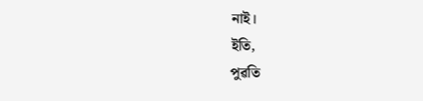নাই।
ইতি,
পুৱতি